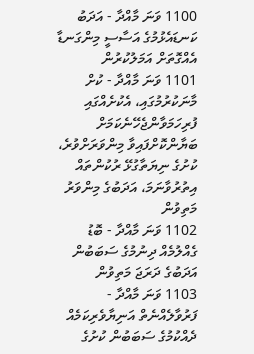1100 ވަނަ މާއްދާ - އަދަބު ކަނޑައެޅުމުގެ އަސާސީ މިންގަނޑާ އެއްގޮތަށް އަމަލުކުރުން
1101 ވަނަ މާއްދާ - ކުށް މާނަކުރުމުގައި، އެކުށެއްގައި ފުރިހަމަވާންޖެހޭނެކަމަށް ބަޔާންކޮށްފައިވާ މިންވަރަށްވުރެ، ކުށުގެ ނިޔަތާގުޅޭ ރުކުންތައް އިތުރުވާނަމަ، އަދަބުގެ މިންވަރު މަތިވުން
1102 ވަނަ މާއްދާ - ބޮޑު ގެއްލުމެއް ދިނުމުގެ ސަބަބުން އަދަބުގެ ދަރަޖަ މަތިވުން
1103 ވަނަ މާއްދާ - ފަރުވާލެއްނެތް އަނިޔާވެރިކަމެއް ދެއްކުމުގެ ސަބަބުން ކުށުގެ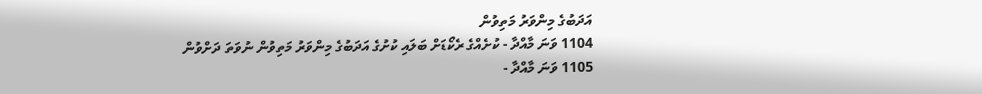އަދަބުގެ މިންވަރު މަތިވުން
1104 ވަނަ މާއްދާ - ކުށެއްގެ ރެކޯޑަށް ބަލައި ކުށުގެ އަދަބުގެ މިންވަރު މަތިވުން ނުވަތަ ދަށްވުން
1105 ވަނަ މާއްދާ -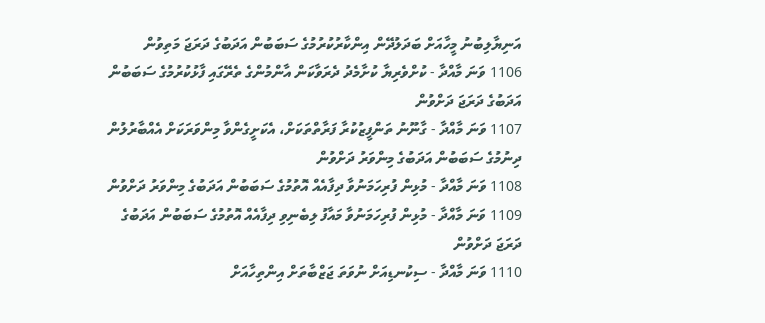އަނިޔާލިބުނު މީހާއަށް ބަދަލުދޭން އިންކާރުކުރުމުގެ ސަބަބުން އަދަބުގެ ދަރަޖަ މަތިވުން
1106 ވަނަ މާއްދާ - ކުށްވެރިޔާ ކުށާމެދު ދެރަވާކަން އާންމުންގެ ތެރޭގައި ފާޅުކުރުމުގެ ސަބަބުން އަދަބުގެ ދަރަޖަ ދަށްވުން
1107 ވަނަ މާއްދާ - ގާނޫނު ތަންފީޒުކުރާ ފަރާތްތަކަށް، އެކަށީގެންވާ މިންވަރަކަށް އެއްބާރުލުން ދިނުމުގެ ސަބަބުން އަދަބުގެ މިންވަރު ދަށްވުން
1108 ވަނަ މާއްދާ - މުޅިން ފުރިހަމަނުވާ ދިފާއެއް އޮތުމުގެ ސަބަބުން އަދަބުގެ މިންވަރު ދަށްވުން
1109 ވަނަ މާއްދާ - މުޅިން ފުރިހަމަނުވާ މައާފު ލިބެނިވި ދިފާއެއް އޮތުމުގެ ސަބަބުން އަދަބުގެ ދަރަޖަ ދަށްވުން
1110 ވަނަ މާއްދާ - ސިކުނޑިއަށް ނުވަތަ ޖަޒްބާތަށް އިންތިހާއަށް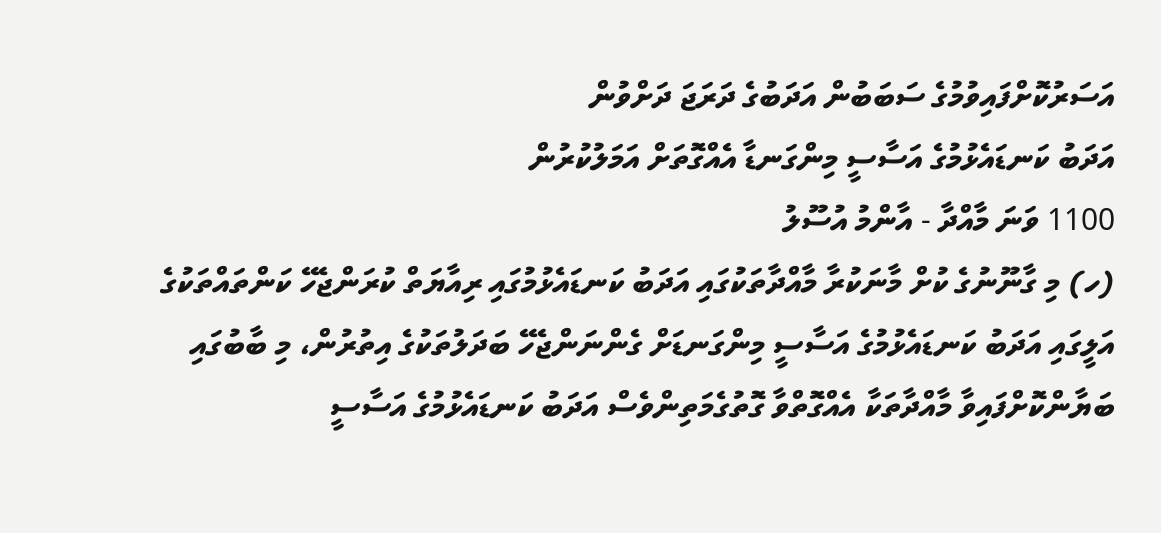އަސަރުކޮށްފައިވުމުގެ ސަބަބުން އަދަބުގެ ދަރަޖަ ދަށްވުން
އަދަބު ކަނޑައެޅުމުގެ އަސާސީ މިންގަނޑާ އެއްގޮތަށް އަމަލުކުރުން
1100 ވަނަ މާއްދާ - އާންމު އުސޫލު
(ހ) މި ގާނޫނުގެ ކުށް މާނަކުރާ މާއްދާތަކުގައި އަދަބު ކަނޑައެޅުމުގައި ރިއާޔަތް ކުރަންޖެހޭ ކަންތައްތަކުގެ އަލީގައި އަދަބު ކަނޑައެޅުމުގެ އަސާސީ މިންގަނޑަށް ގެންނަންޖެހޭ ބަދަލުތަކުގެ އިތުރުން، މި ބާބުގައި ބަޔާންކޮށްފައިވާ މާއްދާތަކާ އެއްގޮތްވާ ގޮތުގެމަތިންވެސް އަދަބު ކަނޑައެޅުމުގެ އަސާސީ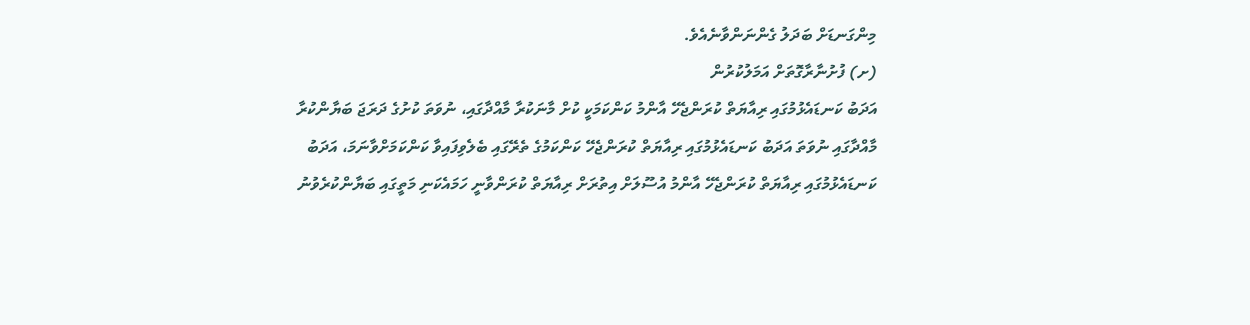މިންގަނޑަށް ބަދަލު ގެންނަންވާނެއެވެ.
(ށ) ފުށުނާރާގޮތަށް އަމަލުކުރުން
އަދަބު ކަނޑައެޅުމުގައި ރިއާޔަތް ކުރަންޖެހޭ އާންމު ކަންކަމަކީ ކުށް މާނަކުރާ މާއްދާގައި، ނުވަތަ ކުށުގެ ދަރަޖަ ބަޔާންކުރާ މާއްދާގައި ނުވަތަ އަދަބު ކަނޑައެޅުމުގައި ރިއާޔަތް ކުރަންޖެހޭ ކަންކަމުގެ ތެރޭގައި ބެލެވިފައިވާ ކަންކަމަށްވާނަމަ، އަދަބު ކަނޑައެޅުމުގައި ރިއާޔަތް ކުރަންޖެހޭ އާންމު އުސޫލަށް އިތުރަށް ރިއާޔަތް ކުރަންވާނީ ހަމައެކަނި މަތީގައި ބަޔާންކުރެވުނު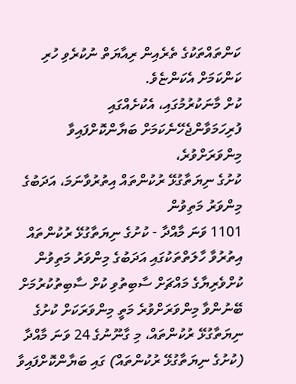ކަންތައްތަކުގެ ތެރެއިން ރިއާޔަތް ނުކުރެވި ހުރި ކަންކަމަށް އެކަންޏެވެ.
ކުށް މާނަކުރުމުގައި، އެކުށެއްގައި ފުރިހަމަވާންޖެހޭނެކަމަށް ބަޔާންކޮށްފައިވާ މިންވަރަށްވުރެ،
ކުށުގެ ނިޔަތާގުޅޭ ރުކުންތައް އިތުރުވާނަމަ، އަދަބުގެ މިންވަރު މަތިވުން
1101 ވަނަ މާއްދާ - ކުށުގެ ނިޔަތާގުޅޭ ރުކުންތައް އިތުރުވާ ހާލަތްތަކުގައި އަދަބުގެ މިންވަރު މަތިވުން
ކުށްވެރިޔާގެ މައްޗަށް ސާބިތުވި ކުށް ސާބިތުކުރުމަށް ބޭނުންވާ މިންވަރަށްވުރެ މަތީ މިންވަރަކަށް ކުށުގެ ނިޔަތާގުޅޭ ރުކުންތައް، މި ގާނޫނުގެ 24 ވަނަ މާއްދާ (ކުށުގެ ނިޔަތާގުޅޭ ރުކުންތައް) ގައި ބަޔާންކޮށްފައިވާ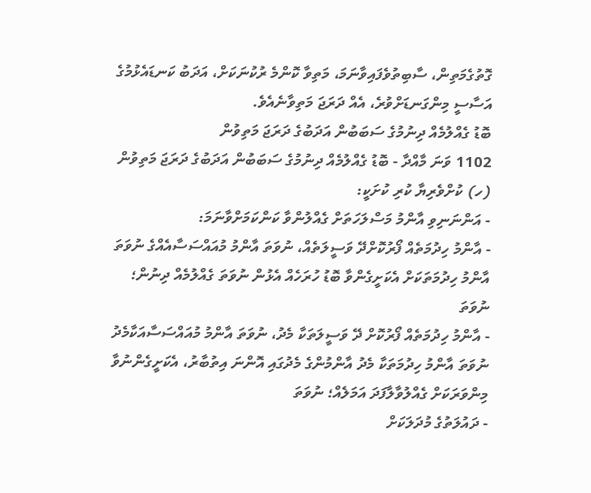ގޮތުގެމަތިން، ސާބިތުވެފައިވާނަމަ، މަތިވާ ކޮންމެ ރުކުނަކަށް، އަދަބު ކަނޑައެޅުމުގެ އަސާސީ މިންގަނޑަށްވުރެ، އެއް ދަރަޖަ މަތިވާނެއެވެ.
ބޮޑު ގެއްލުމެއް ދިނުމުގެ ސަބަބުން އަދަބުގެ ދަރަޖަ މަތިވުން
1102 ވަނަ މާއްދާ - ބޮޑު ގެއްލުމެއް ދިނުމުގެ ސަބަބުން އަދަބުގެ ދަރަޖަ މަތިވުން
(ހ) ކުށްވެރިޔާ ކުރި ކުށަކީ:
- އަންނަނިވި އާންމު މަސްލަހަތަށް ގެއްލުންވާ ކަންކަމަށްވާނަމަ:
- އާންމު ހިދުމަތެއް ފޯރުކޮށްދޭ ވަސީލަތެއް، ނުވަތަ އާންމު މުއައްސަސާއެއްގެ ނުވަތަ އާންމު ހިދުމަތަކަށް އެކަށީގެންވާ ބޮޑު ހުރަހެއް އެޅުން ނުވަތަ ގެއްލުމެއް ދިނުން؛ ނުވަތަ
- އާންމު ހިދުމަތެއް ފޯރުކޮށް ދޭ ވަސީލަތަކާ މެދު، ނުވަތަ އާންމު މުއައްސަސާއަކާމެދު ނުވަތަ އާންމު ހިދުމަތަކާ މެދު އާންމުންގެ މެދުގައި އޮންނަ އިތުބާރު، އެކަށީގެންނުވާ މިންވަރަކަށް ގެއްލުވާލާފަދަ އަމަލެއް؛ ނުވަތަ
- ދައުލަތުގެ މުދަލަކަށް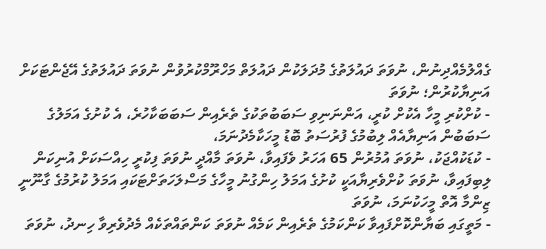ގެއްލުމެއްދިނުން، ނުވަތަ ދައުލަތުގެ މުދަލަކުން ދައުލަތް މަހްރޫމްކުރުވުން ނުވަތަ ދައުލަތުގެ އޭޖެންޓަކަށް އަނިޔާކުރުން؛ ނުވަތަ
- ކުށްކުރި މީހާ އެކުށް ކުރީ، އަންނަނިވި ސަބަބުތަކުގެ ތެރެއިން ސަބަބަކާހުރެ، އެ ކުށުގެ އަމަލުގެ ސަބަބުން އަނިޔާއެއް ލިބުމުގެ ފުރުސަތު ބޮޑު މީހަކާމެދުނަމަ،
- ކުޑަކުއްޖަކު، ނުވަތަ އުމުރުން 65 އަހަރު ވެފައިވާ، ނުވަތަ މާއްދީ ނުވަތަ ފިކުރީ ހިއްސަކަށް އުނިކަން ލިބިފައިވާ، ނުވަތަ ކުށްވެރިޔާއަކީ ކުށުގެ އަމަލު ހިންގުނު މީހާގެ މަސްލަހަތަށްޓަކައި އަމަލު ކުރުމުގެ ގާނޫނީ ޒިންމާ އޮތް މީހަކުނަމަ، ނުވަތަ
- މަތީގައި ބަޔާންކޮށްފައިވާ ކަންކަމުގެ ތެރެއިން ކަމެއް ނުވަތަ ކަންތައްތަކެއް މެދުވެރިވާ ހިނދު، ނުވަތަ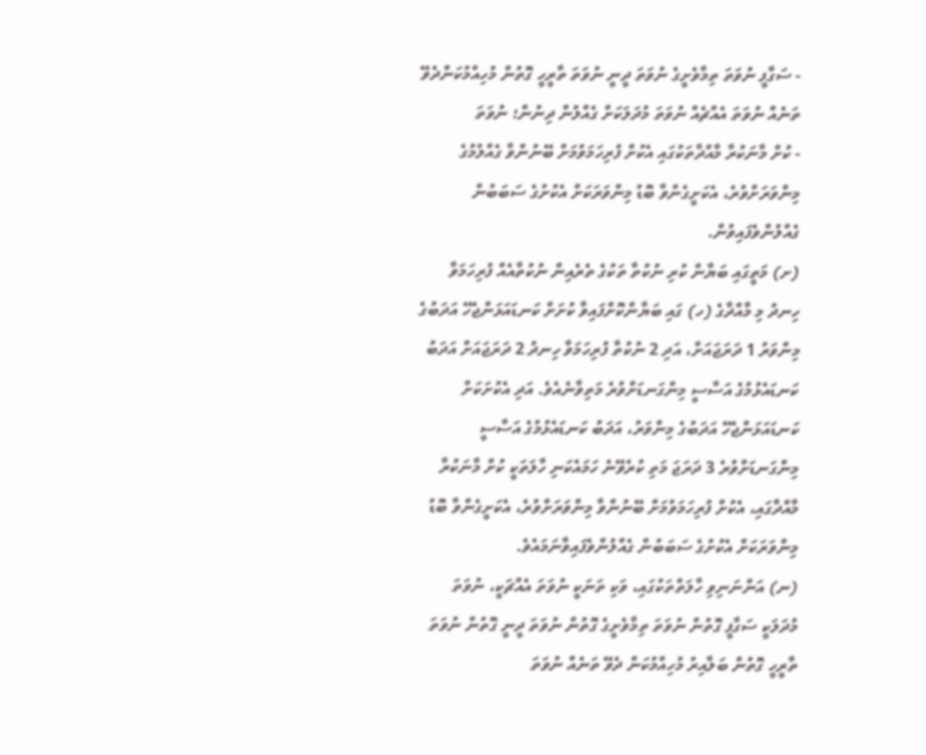- ސަގާފީ ނުވަތަ ތިމާވެށީގެ ނުވަތަ ދީނީ ނުވަތަ ތާރީހީ ގޮތުން މުހިއްމުކަންދެވޭ ތަނެއް ނުވަތަ އެއްޗެއް ނުވަތަ މުދަލަކަށް ގެއްލުން ދިނުން؛ ނުވަތަ
- ކުށް މާނަކުރާ މާއްދާތަކުގައި އެކުށް ފުރިހަމަވުމަށް ބޭނުންވާ ގެއްލުމުގެ މިންވަރަށްވުރެ، އެކަށީގެންވާ ބޮޑު މިންވަރަކަށް އެކުށުގެ ސަބަބުން ގެއްލުންވެފައިވުން.
(ށ) މަތީގައި ބަޔާން ކުރި ނުކުތާ ތަކުގެ ތެރެއިން ނުކުތާއެއް ފުރިހަމަވާ ހިނދު މި މާއްދާގެ (ހ) ގައި ބަޔާންކޮށްފައިވާ ކުށަށް ކަނޑައަޅަންޖެހޭ އަދަބުގެ މިންވަރު 1 ދަރަޖައަށް، އަދި 2 ނުކުތާ ފުރިހަމަވާ ހިނދު 2 ދަރަޖައަށް އަދަބު ކަނޑައެޅުމުގެ އަސާސީ މިންގަނޑަށްވުރެ މަތިވާނެއެވެ. އަދި އެކުށަކަށް ކަނޑައަޅަންޖެހޭ އަދަބުގެ މިންވަރު، އަދަބު ކަނޑައެޅުމުގެ އަސާސީ މިންގަނޑަށްވުރެ 3 ދަރަޖަ މަތި ކުރެވޭނެ ހަމައެކަނި ހާލަތަކީ ކުށް މާނަކުރާ މާއްދާގައި، އެކުށް ފުރިހަމަވުމަށް ބޭނުންވާ މިންވަރަށްވުރެ، އެކަށީގެންވާ ބޮޑު މިންވަރަކަށް އެކުށުގެ ސަބަބުން ގެއްލުންވެފައިވާނަމައެވެ.
(ނ) އަންނަނިވި ހާލަތްތަކުގައި، ވަކި ތަނަކީ ނުވަތަ އެއްޗަކީ، ނުވަތަ މުދަލަކީ ސަގާފީ ގޮތުން ނުވަތަ ތިމާވެށީގެ ގޮތުން ނުވަތަ ދީނީ ގޮތުން ނުވަތަ ތާރީހީ ގޮތުން ބަލާއިރު މުހިއްމުކަން ދެވޭ ތަނެއް ނުވަތަ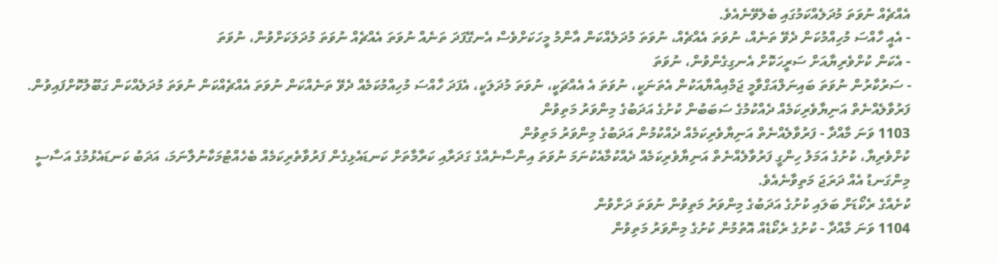އެއްޗެއް ނުވަތަ މުދަލެއްކަމުގައި ބެލެވޭނެއެވެ.
- އެއީ ހާއްސަ މުހިއްމުކަން ދެވޭ ތަނެއް، ނުވަތަ އެއްޗެއް، ނުވަތަ މުދަލެއްކަން އާންމު މީހަކަށްވެސް އެނގޭފަދަ ތަނެއް ނުވަތަ އެއްޗެއް ނުވަތަ މުދަލަކަށްވުން، ނުވަތަ
- އެކަން ކުށްވެރިޔާއަށް ސަރީހަކޮށް އެނގިގެންވުން، ނުވަތަ
- ސަރުކާރުން ނުވަތަ ބައިނަލްއަގްވާމީ ޖަމްއިއްޔާއަކުން އެތަނަކީ، ނުވަތަ އެ އެއްޗަކީ، ނުވަތަ މުދަލަކީ، އެފަދަ ހާއްސަ މުހިއްމުކަމެއް ދެވޭ ތަނެއްކަން ނުވަތަ އެއްޗެއްކަން ނުވަތަ މުދަލެއްކަން ގަބޫލުކޮށްފައިވުން.
ފަރުވާލެއްނެތް އަނިޔާވެރިކަމެއް ދެއްކުމުގެ ސަބަބުން ކުށުގެ އަދަބުގެ މިންވަރު މަތިވުން
1103 ވަނަ މާއްދާ - ފަރުވާލެއްނެތް އަނިޔާވެރިކަމެއް ދެއްކުމުން އަދަބުގެ މިންވަރު މަތިވުން
ކުށްވެރިޔާ، ކުށުގެ އަމަލު ހިންގީ ފަރުވާލެއްނެތް އަނިޔާވެރިކަމެއް ދެއްކުމާއެކުނަމަ ނުވަތަ އިންސާނެއްގެ ގަދަރާއި ކަރާމާތަށް ކަނޑައެޅިގެން ފަރުވާތެރިކަމެއް ބެހެއްޓުމަކާނުލާނަމަ، އަދަބު ކަނޑައެޅުމުގެ އަސާސީ މިންގަނޑު އެއް ދަރަޖަ މަތިވާނެއެވެ.
ކުށެއްގެ ރެކޯޑަށް ބަލައި ކުށުގެ އަދަބުގެ މިންވަރު މަތިވުން ނުވަތަ ދަށްވުން
1104 ވަނަ މާއްދާ - ކުށުގެ ރެކޯޑެއް އޮތުމުން ކުށުގެ މިންވަރު މަތިވުން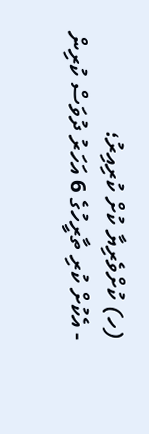(ހ) ކުށްވެރިޔާ ކުށް ކުރިއިރު؛
- އެކުށް ކުރި ތާރީހުގެ 6 އަހަރު ދުވަސް ކުރިން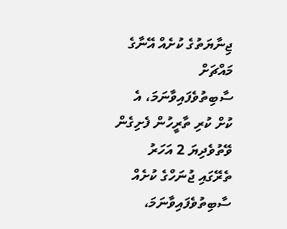ޖިނާޔަތުގެ ކުށެއް އޭނާގެ މައްޗަށް ސާބިތުވެފައިވާނަމަ، އެ ކުށް ކުރި ތާރީހުން ފެށިގެން ވޭތުވެދިޔަ 2 އަހަރު ތެރޭގައި ޖުނަހްގެ ކުށެއް ސާބިތުވެފައިވާނަމަ،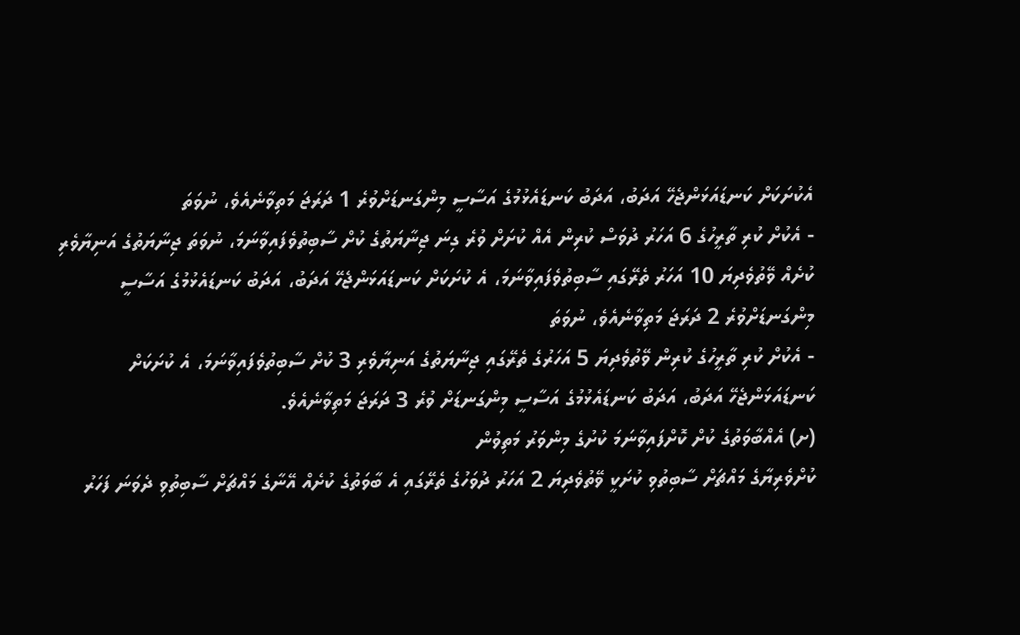އެކުށަކަށް ކަނޑައަޅަންޖެހޭ އަދަބު، އަދަބު ކަނޑައެޅުމުގެ އަސާސީ މިންގަނޑަށްވުރެ 1 ދަރަޖަ މަތިވާނެއެވެ، ނުވަތަ
- އެކުށް ކުރި ތާރީހުގެ 6 އަހަރު ދުވަސް ކުރިން އެއް ކުށަށް ވުރެ ގިނަ ޖިނާޔަތުގެ ކުށް ސާބިތުވެފައިވާނަމަ، ނުވަތަ ޖިނާޔަތުގެ އަނިޔާވެރި ކުށެއް ވޭތުވެދިޔަ 10 އަހަރު ތެރޭގައި ސާބިތުވެފައިވާނަމަ، އެ ކުށަކަށް ކަނޑައަޅަންޖެހޭ އަދަބު، އަދަބު ކަނޑައެޅުމުގެ އަސާސީ މިންގަނޑަށްވުރެ 2 ދަރަޖަ މަތިވާނެއެވެ، ނުވަތަ
- އެކުށް ކުރި ތާރީހުގެ ކުރިން ވޭތުވެދިޔަ 5 އަހަރުގެ ތެރޭގައި ޖިނާޔަތުގެ އަނިޔާވެރި 3 ކުށް ސާބިތުވެފައިވާނަމަ، އެ ކުށަކަށް ކަނޑައަޅަންޖެހޭ އަދަބު، އަދަބު ކަނޑައެޅުމުގެ އަސާސީ މިންގަނޑަށް ވުރެ 3 ދަރަޖަ މަތިވާނެއެވެ.
(ށ) އެއްބާވަތުގެ ކުށް ކޮށްފައިވާނަމަ ކުށުގެ މިންވަރު މަތިވުން
ކުށްވެރިޔާގެ މައްޗަށް ސާބިތުވި ކުށަކީ ވޭތުވެދިޔަ 2 އަހަރު ދުވަހުގެ ތެރޭގައި އެ ބާވަތުގެ ކުށެއް އޭނާގެ މައްޗަށް ސާބިތުވި ދެވަނަ ފަހަރު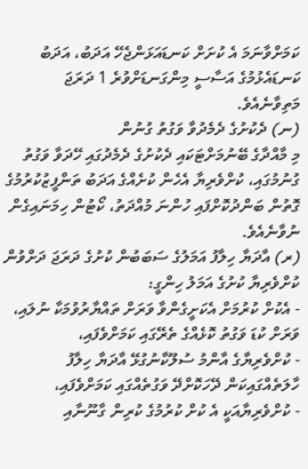ކަމަށްވާނަމަ އެ ކުށަށް ކަނޑައަޅަންޖެހޭ އަދަބު، އަދަބު ކަނޑައެޅުމުގެ އަސާސީ މިންގަނޑަށްވުރެ 1 ދަރަޖަ މަތިވާނެއެވެ.
(ނ) ދެކުށުގެ ދެމެދުވާ ވަގުތު ގުނުން
މި މާއްދާގެ ބޭނުމަށްޓަކައި ދެކުށުގެ ދެމެދުގައި ހޭދަވާ ވަގުތު ގުނުމުގައި، ކުށްވެރިޔާ އެހެން ކުށެއްގެ އަދަބު ތަންފީޒުކުރުމުގެ ގޮތުން ބަންދުކޮށްފައި ހުންނަ މުއްދަތު، ކޯޓުން ހިމަނައިގެން ނުވާނެއެވެ.
(ރ) އާދަޔާ ހިލާފު އަމަލުގެ ސަބަބުން ކުށުގެ ދަރަޖަ ދަށްވުން
ކުށްވެރިޔާ ކުށުގެ އަމަލު ހިންގީ:
- އެކުށް ކުރުމަށް އެކަށީގެންވާ ވަރަށް ތައްޔާރުވުމަކާ ނުލައި، ވަރަށް ކުޑަ ވަގުތު ކޮޅެއްގެ ތެރޭގައި ކަމަށްވެފައި،
- ކުށްވެރިޔާގެ އާންމު ސުލޫކާނުގުޅޭ އާދަޔާ ހިލާފު ހާލަތެއްގައިކަން ދޭހަކޮށްދޭ ވަގުތެއްގައި ކަމަށްވެފައި،
- ކުށްވެރިޔާއަކީ އެ ކުށް ކުރުމުގެ ކުރިން ގާނޫނާއި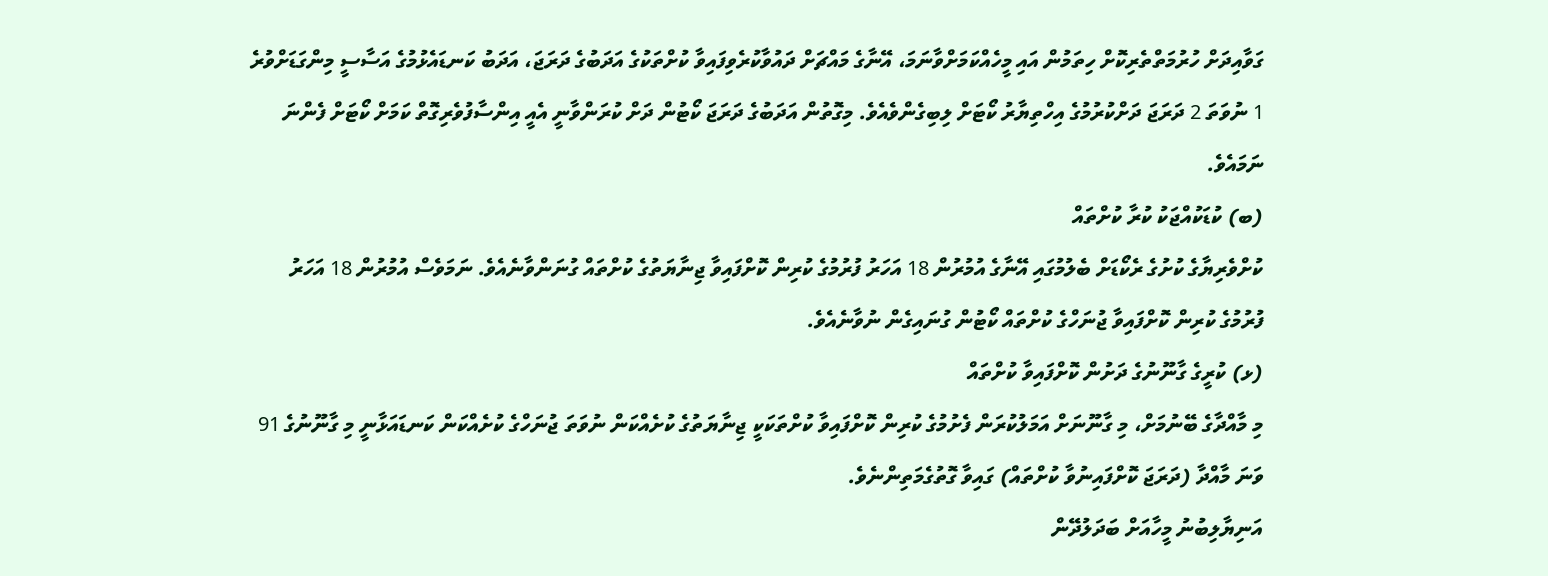ގަވާއިދަށް ހުރުމަތްތެރިކޮށް ހިތަމުން އައި މީހެއްކަމަށްވާނަމަ، އޭނާގެ މައްޗަށް ދައުވާކުރެވިފައިވާ ކުށްތަކުގެ އަދަބުގެ ދަރަޖަ، އަދަބު ކަނޑައެޅުމުގެ އަސާސީ މިންގަޑަށްވުރެ 1 ނުވަތަ 2 ދަރަޖަ ދަށްކުރުމުގެ އިހްތިޔާރު ކޯޓަށް ލިބިގެންވެއެވެ. މިގޮތުން އަދަބުގެ ދަރަޖަ ކޯޓުން ދަށް ކުރަންވާނީ އެއީ އިންސާފުވެރިގޮތް ކަމަށް ކޯޓަށް ފެންނަ ނަމައެވެ.
(ބ) ކުޑަކުއްޖަކު ކުރާ ކުށްތައް
ކުށްވެރިޔާގެ ކުށުގެ ރެކޯޑަށް ބެލުމުގައި އޭނާގެ އުމުރުން 18 އަހަރު ފުރުމުގެ ކުރިން ކޮށްފައިވާ ޖިނާޔަތުގެ ކުށްތައް ގުނަންވާނެއެވެ. ނަމަވެސް އުމުރުން 18 އަހަރު ފުރުމުގެ ކުރިން ކޮށްފައިވާ ޖުނަހްގެ ކުށްތައް ކޯޓުން ގުނައިގެން ނުވާނެއެވެ.
(ޅ) ކުރީގެ ގާނޫނުގެ ދަށުން ކޮށްފައިވާ ކުށްތައް
މި މާއްދާގެ ބޭނުމަށް، މި ގާނޫނަށް އަމަލުކުރަން ފެށުމުގެ ކުރިން ކޮށްފައިވާ ކުށްތަކަކީ ޖިނާޔަތުގެ ކުށެއްކަން ނުވަތަ ޖުނަހްގެ ކުށެއްކަން ކަނޑައަޅާނީ މި ގާނޫނުގެ 91 ވަނަ މާއްދާ (ދަރަޖަ ކޮށްފައިނުވާ ކުށްތައް) ގައިވާ ގޮތުގެމަތިންނެވެ.
އަނިޔާލިބުނު މީހާއަށް ބަދަލުދޭން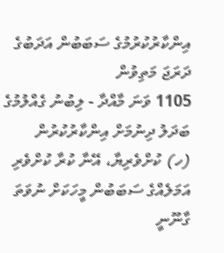އިންކާރުކުރުމުގެ ސަބަބުން އަދަބުގެ ދަރަޖަ މަތިވުން
1105 ވަނަ މާއްދާ - ލިބުނު ގެއްލުމުގެ ބަދަލު ދިނުމަށް އިންކާރުކުރުން
(ހ) ކުށްވެރިޔާ، އޭނާ ކުރާ ކުށްވެރި އަމަލެއްގެ ސަބަބުން މީހަކަށް ނުވަތަ ގާނޫނީ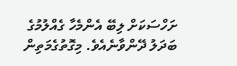ށަހްސަކަށް ލިބޭ އެންމެހާ ގެއްލުމުގެ ބަދަލު ދޭންވާނެއެވެ. މިގޮތުގެމަތިން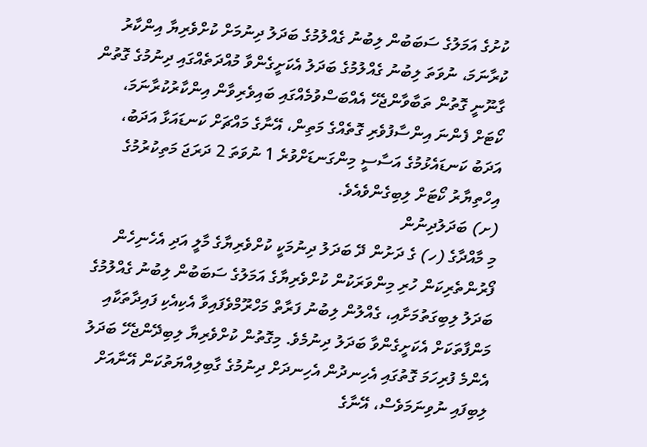ކުށުގެ އަމަލުގެ ސަބަބުން ލިބުނު ގެއްލުމުގެ ބަދަލު ދިނުމަށް ކުށްވެރިޔާ އިންކާރު ކުރާނަމަ، ނުވަތަ ލިބުނު ގެއްލުމުގެ ބަދަލު އެކަށީގެންވާ މުއްދަތެއްގައި ދިނުމުގެ ގޮތުން ގާނޫނީ ގޮތުން ތަބާވާންޖެހޭ އެއްބަސްވުމެއްގައި ބައިވެރިވާން އިންކާރުކުރާނަމަ، ކޯޓަށް ފެންނަ އިންސާފުވެރި ގޮތެއްގެ މަތިން، އޭނާގެ މައްޗަށް ކަނޑައަޅާ އަދަބު، އަދަބު ކަނޑައެޅުމުގެ އަސާސީ މިންގަނޑަށްވުރެ 1 ނުވަތަ 2 ދަރަޖަ މަތިކުރުމުގެ އިހްތިޔާރު ކޯޓަށް ލިބިގެންވެއެވެ.
(ށ) ބަދަލުދިނުން
މި މާއްދާގެ (ހ) ގެ ދަށުން ދޭ ބަދަލު ދިނުމަކީ ކުށްވެރިޔާގެ މާލީ އަދި އެހެނިހެން ފޯރުންތެރިކަން ހުރި މިންވަރަކުން ކުށްވެރިޔާގެ އަމަލުގެ ސަބަބުން ލިބުނު ގެއްލުމުގެ ބަދަލު ލިބިގަތުމަށާއި، ގެއްލުން ލިބުނު ފަރާތް މަހްރޫމްވެފައިވާ އެކިއެކި ފައިދާތަކާއި މަންފާތަކަށް އެކަށީގެންވާ ބަދަލު ދިނުމެވެ. މިގޮތުން ކުށްވެރިޔާ ލިބިދޭންޖެހޭ ބަދަލު އެންމެ ފުރިހަމަ ގޮތުގައި އެހިނދުން އެހިނދަށް ދިނުމުގެ ގާބިލިއްޔަތުކަން އޭނާއަށް ލިބިފައި ނުވިނަމަވެސް، އޭނާގެ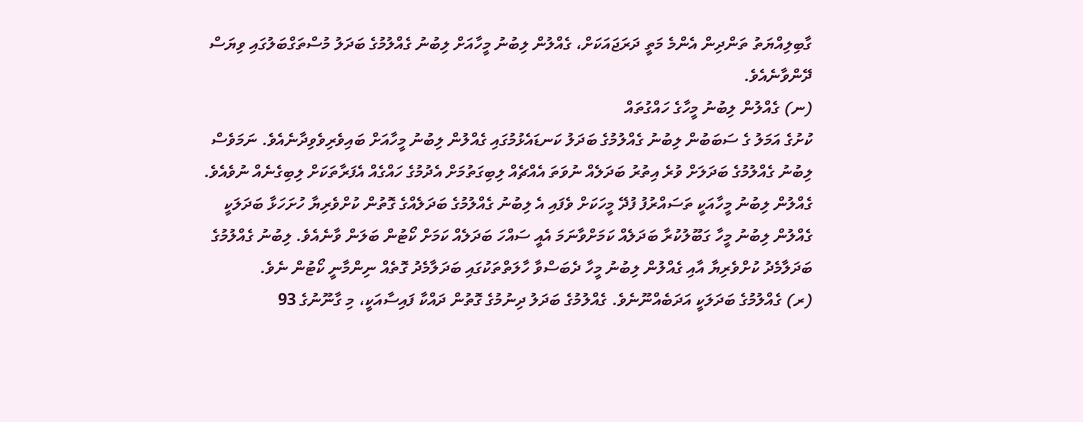ގާބިލިއްޔަތު ތަންދިން އެންމެ މަތީ ދަރަޖައަކަށް، ގެއްލުން ލިބުނު މީހާއަށް ލިބުނު ގެއްލުމުގެ ބަދަލު މުސްތަގްބަލުގައި ވިޔަސް ދޭންވާނެއެވެ.
(ނ) ގެއްލުން ލިބުނު މީހާގެ ހައްގުތައް
ކުށުގެ އަމަލު ގެ ސަބަބުން ލިބުނު ގެއްލުމުގެ ބަދަލު ކަނޑައެޅުމުގައި ގެއްލުން ލިބުނު މީހާއަށް ބައިވެރިވެވިދާނެއެވެ. ނަމަވެސް ލިބުނު ގެއްލުމުގެ ބަދަލަށް ވުރެ އިތުރު ބަދަލެއް ނުވަތަ އެއްޗެއް ލިބިގަތުމަށް އެދުމުގެ ހައްގެއް އެފަރާތަކަށް ލިބިގެނެއް ނުވެއެވެ. ގެއްލުން ލިބުނު މީހާއަކީ ތަސައްރުފު ފުދޭ މީހަކަށް ވެފައި އެ ލިބުނު ގެއްލުމުގެ ބަދަލެއްގެ ގޮތުން ކުށްވެރިޔާ ހުށަހަޅާ ބަދަލަކީ ގެއްލުން ލިބުނު މީހާ ގަބޫލުކުރާ ބަދަލެއް ކަމަށްވާނަމަ އެއީ ސައްހަ ބަދަލެއް ކަމަށް ކޯޓުން ބަލަން ވާނެއެވެ. ލިބުނު ގެއްލުމުގެ ބަދަލާމެދު ކުށްވެރިޔާ އާއި ގެއްލުން ލިބުނު މީހާ ދެބަސްވާ ހާލަތްތަކުގައި ބަދަލާމެދު ގޮތެއް ނިންމާނީ ކޯޓުން ނެވެ.
(ރ) ގެއްލުމުގެ ބަދަލަކީ އަދަބެއްނޫނެވެ. ގެއްލުމުގެ ބަދަލު ދިނުމުގެ ގޮތުން ދައްކާ ފައިސާއަކީ، މި ގާނޫނުގެ 93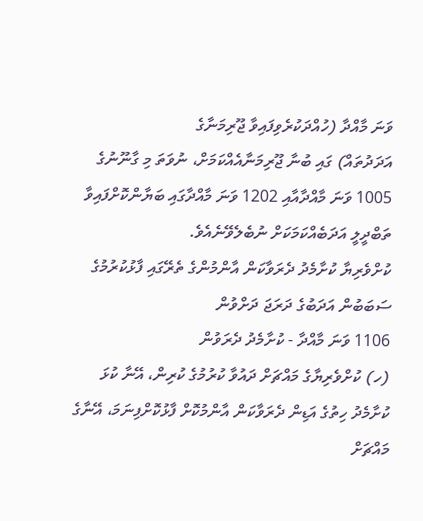ވަނަ މާއްދާ (ހުއްދަކުރެވިފައިވާ ޖޫރިމަނާގެ
އަދަދުތައް) ގައި ބުނާ ޖޫރިމަނާއެއްކަމަށް، ނުވަތަ މި ގާނޫނުގެ 1005 ވަނަ މާއްދާއާއި 1202 ވަނަ މާއްދާގައި ބަޔާންކޮށްފައިވާ ތަބްދީލީ އަދަބެއްކަމަކަށް ނުބެލެވޭނެއެވެ.
ކުށްވެރިޔާ ކުށާމެދު ދެރަވާކަން އާންމުންގެ ތެރޭގައި ފާޅުކުރުމުގެ ސަބަބުން އަދަބުގެ ދަރަޖަ ދަށްވުން
1106 ވަނަ މާއްދާ - ކުށާމެދު ދެރަވުން
(ހ) ކުށްވެރިޔާގެ މައްޗަށް ދައުވާ ކުރުމުގެ ކުރިން، އޭނާ ކުޅަ ކުށާމެދު ހިތުގެ އަޑިން ދެރަވާކަން އާންމުކޮށް ފާޅުކޮށްފިނަމަ، އޭނާގެ މައްޗަށް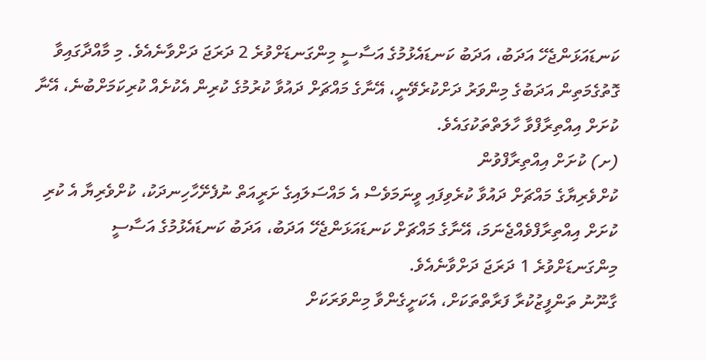ކަނޑައަޅަންޖެހޭ އަދަބު، އަދަބު ކަނޑައެޅުމުގެ އަސާސީ މިންގަނޑަށްވުރެ 2 ދަރަޖަ ދަށްވާނެއެވެ. މި މާއްދާގައިވާ ގޮތުގެމަތިން އަދަބުގެ މިންވަރު ދަށްކުރެވޭނީ، އޭނާގެ މައްޗަށް ދައުވާ ކުރުމުގެ ކުރިން އެކުށެއް ކުރިކަމަށްބުނެ، އޭނާ ކުށަށް އިއްތިރާފްވާ ހާލަތްތަކުގައެވެ.
(ށ) ކުށަށް އިއްތިރާފްވުން
ކުށްވެރިޔާގެ މައްޗަށް ދައުވާ ކުރެވިފައި ވީނަމަވެސް އެ މައްސަލައިގެ ށަރީއަތް ނުފެށޭހާހިނދަކު، ކުށްވެރިޔާ އެ ކުރި ކުށަށް އިއްތިރާފްވެއްޖެނަމަ، އޭނާގެ މައްޗަށް ކަނޑައަޅަންޖެހޭ އަދަބު، އަދަބު ކަނޑައެޅުމުގެ އަސާސީ މިންގަނޑަށްވުރެ 1 ދަރަޖަ ދަށްވާނެއެވެ.
ގާނޫނު ތަންފީޒުކުރާ ފަރާތްތަކަށް، އެކަށީގެންވާ މިންވަރަކަށް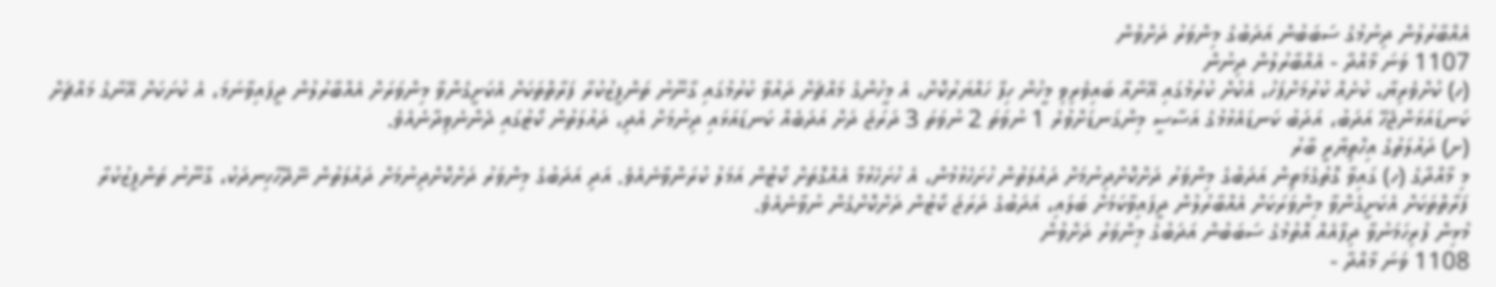އެއްބާރުލުން ދިނުމުގެ ސަބަބުން އަދަބުގެ މިންވަރު ދަށްވުން
1107 ވަނަ މާއްދާ - އެއްބާރުލުން ދިނުން
(ހ) ކުށްވެރިޔާ، ކުށެއް ކުރުމަށްފަހު، އެކުށް ކުރުމުގައި އޭނާއާ ބައިވެރިވި މީހުން ހިފާ ހައްޔަރުކޮށް، އެ މީހުންގެ މައްޗަށް ދައުވާ ކުރުމުގައި ގާނޫނު ތަންފީޒުކުރާ ފަރާތްތަކަށް އެކަށީގެންވާ މިންވަރަށް އެއްބާރުލުން ދީފައިވާނަމަ، އެ ކުށަކަށް އޭނާގެ މައްޗަށް ކަނޑައަޅަންޖެހޭ އަދަބު، އަދަބު ކަނޑައެޅުމުގެ އަސާސީ މިންގަނޑަށްވުރެ 1 ނުވަތަ 2 ނުވަތަ 3 ދަރަޖަ ދަށް އަދަބެއް ކަނޑައަޅައި ދިނުމަށް އެދި، ދައުލަތުން ކޯޓުގައި ދެންނެވިދާނެއެވެ.
(ށ) ދައުލަތުގެ އިހްތިޔާރީ ބާރު
މި މާއްދާގެ (ހ) ގައިވާ ގޮތުގެމަތިން އަދަބުގެ މިންވަރު ދަށްކޮށްދިނުމަށް ދައުލަތުން ހުށަހެޅުމުން، އެ ހުށަހެޅުމާ އެއްގޮތަށް ކޯޓުން އަމަލު ކުރަންވާނެއެވެ. އަދި އަދަބުގެ މިންވަރު ދަށްކޮށްދިނުމަށް ދައުލަތުން ނޭދޭހާހިނދަކު، ގާނޫނު ތަންފީޒުކުރާ ފަރާތްތަކަށް އެކަށީގެންވާ މިންވަރަކަށް އެއްބާރުލުން ދީފައިވާކަމަށް ބަލައި، އަދަބުގެ ދަރަޖަ ކޯޓުން ދަށްކޮށްގެން ނުވާނެއެވެ.
މުޅިން ފުރިހަމަނުވާ ދިފާއެއް އޮތުމުގެ ސަބަބުން އަދަބުގެ މިންވަރު ދަށްވުން
1108 ވަނަ މާއްދާ -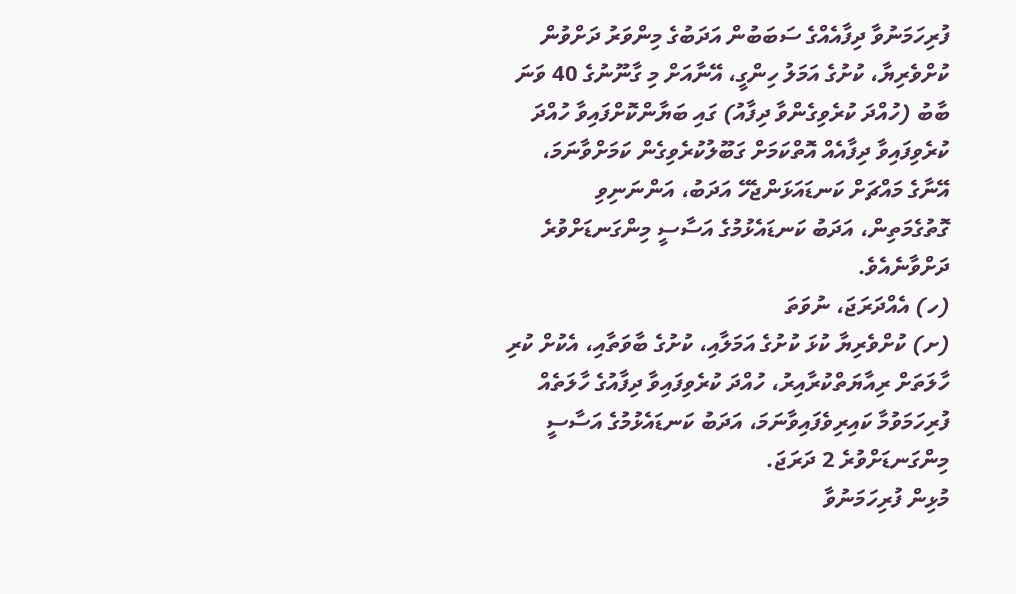ފުރިހަމަނުވާ ދިފާއެއްގެ ސަބަބުން އަދަބުގެ މިންވަރު ދަށްވުން
ކުށްވެރިޔާ، ކުށުގެ އަމަލު ހިންގީ، އޭނާއަށް މި ގާނޫނުގެ 40 ވަނަ ބާބު (ހުއްދަ ކުރެވިގެންވާ ދިފާއު) ގައި ބަޔާންކޮށްފައިވާ ހުއްދަ ކުރެވިފައިވާ ދިފާއެއް އޮތްކަމަށް ގަބޫލުކުރެވިގެން ކަމަށްވާނަމަ، އޭނާގެ މައްޗަށް ކަނޑައަޅަންޖެހޭ އަދަބު، އަންނަނިވި ގޮތުގެމަތިން، އަދަބު ކަނޑައެޅުމުގެ އަސާސީ މިންގަނޑަށްވުރެ ދަށްވާނެއެވެ.
(ހ) އެއްދަރަޖަ، ނުވަތަ
(ށ) ކުށްވެރިޔާ ކުޅަ ކުށުގެ އަމަލާއި، ކުށުގެ ބާވަތާއި، އެކުށް ކުރި ހާލަތަށް ރިއާޔަތްކުރާއިރު، ހުއްދަ ކުރެވިފައިވާ ދިފާއުގެ ހާލަތެއް ފުރިހަމަވުމާ ކައިރިވެފައިވާނަމަ، އަދަބު ކަނޑައެޅުމުގެ އަސާސީ މިންގަނޑަށްވުރެ 2 ދަރަޖަ.
މުޅިން ފުރިހަމަނުވާ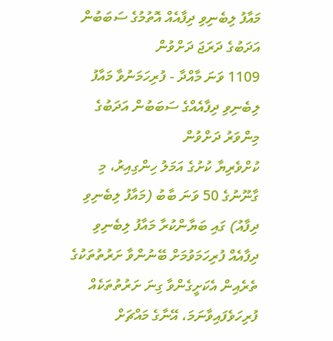މައާފު ލިބެނިވި ދިފާއެއް އޮތުމުގެ ސަބަބުން އަދަބުގެ ދަރަޖަ ދަށްވުން
1109 ވަނަ މާއްދާ - ފުރިހަމަނުވާ މައާފު ލިބެނިވި ދިފާއެއްގެ ސަބަބުން އަދަބުގެ މިންވަރު ދަށްވުން
ކުށްވެރިޔާ ކުށުގެ އަމަލު ހިންގިއިރު، މި ގާނޫނުގެ 50 ވަނަ ބާބު (މައާފު ލިބެނިވި ދިފާއު) ގައި ބަޔާންކުރާ މައާފު ލިބެނިވި ދިފާއެއް ފުރިހަމަވުމަށް ބޭނުންވާ ށަރުތުތަކުގެ ތެރެއިން އެކަށީގެންވާ ގިނަ ށަރުތުތަކެއް ފުރިހަވެފައިވާނަމަ، އޭނާގެ މައްޗަށް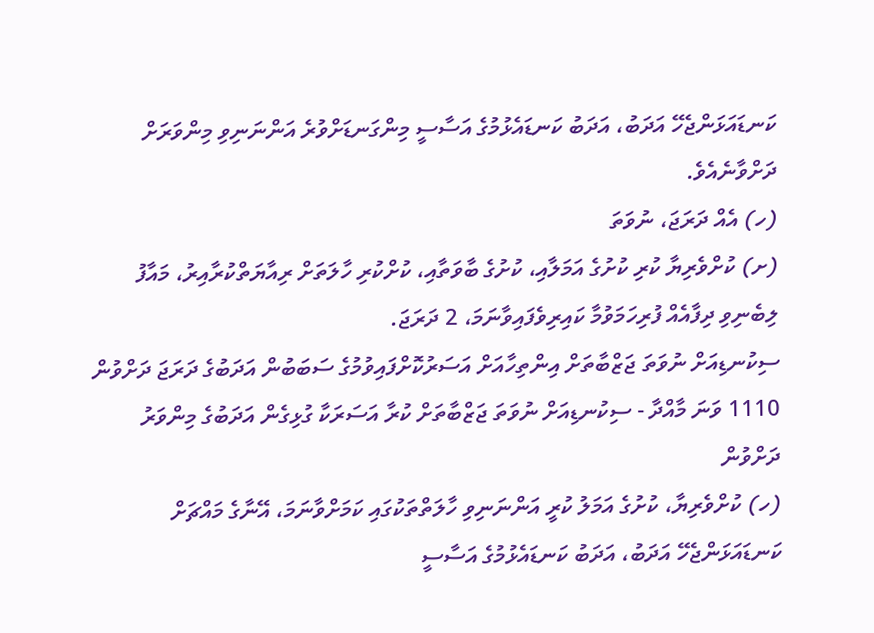ކަނޑައަޅަންޖެހޭ އަދަބު، އަދަބު ކަނޑައެޅުމުގެ އަސާސީ މިންގަނޑަށްވުރެ އަންނަނިވި މިންވަރަށް ދަށްވާނެއެވެ.
(ހ) އެއް ދަރަޖަ، ނުވަތަ
(ށ) ކުށްވެރިޔާ ކުރި ކުށުގެ އަމަލާއި، ކުށުގެ ބާވަތާއި، ކުށްކުރި ހާލަތަށް ރިއާޔަތްކުރާއިރު، މައާފު ލިބެނިވި ދިފާއެއް ފުރިހަމަވުމާ ކައިރިވެފައިވާނަމަ، 2 ދަރަޖަ.
ސިކުނޑިއަށް ނުވަތަ ޖަޒްބާތަށް އިންތިހާއަށް އަސަރުކޮށްފައިވުމުގެ ސަބަބުން އަދަބުގެ ދަރަޖަ ދަށްވުން
1110 ވަނަ މާއްދާ - ސިކުނޑިއަށް ނުވަތަ ޖަޒްބާތަށް ކުރާ އަސަރަކާ ގުޅިގެން އަދަބުގެ މިންވަރު ދަށްވުން
(ހ) ކުށްވެރިޔާ، ކުށުގެ އަމަލު ކުރީ އަންނަނިވި ހާލަތްތަކުގައި ކަމަށްވާނަމަ، އޭނާގެ މައްޗަށް ކަނޑައަޅަންޖެހޭ އަދަބު، އަދަބު ކަނޑައެޅުމުގެ އަސާސީ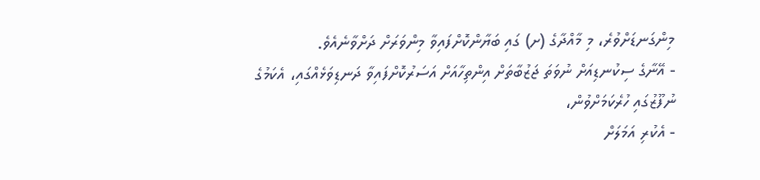މިންގަނޑަށްވުރެ، މި މާއްދާގެ (ށ) ގައި ބަޔާންކޮށްފައިވާ މިންވަރަށް ދަށްވާނެއެވެ.
- އޭނާގެ ސިކުނޑިއަށް ނުވަތަ ޖަޒުބާތަށް އިންތިހާއަށް އަސަރުކޮށްފައިވާ ދަނޑިވަޅެއްގައި، އެކަމުގެ ނުފޫޒުގައި ހުރެކަމަށްވުން،
- އެކުރި އަމަލަށް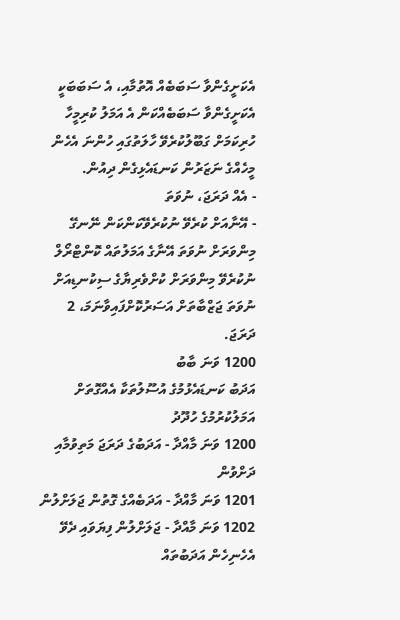އެކަށީގެންވާ ސަބަބެއް އޮތުމާއި، އެ ސަބަބަކީ އެކަށީގެންވާ ސަބަބެއްކަން އެ އަމަލު ކުރިމީހާ ހުރިކަމަށް ގަބޫލުކުރެވޭ ހާލަތުގައި ހުންނަ އެހެން މީހެއްގެ ނަޒަރުން ކަނޑައެޅިގެން ދިއުން.
- އެއް ދަރަޖަ، ނުވަތަ
- އޭނާއަށް ކުރެވޭ ނުކުރެވޭކަންކަން ނޭނގޭ މިންވަރަށް ނުވަތަ އޭނާގެ އަމަލުތައް ކޮންޓްރޯލް ނުކުރެވޭ މިންވަރަށް ކުށްވެރިޔާގެ ސިކުނޑިއަށް ނުވަތަ ޖަޒްބާތަށް އަސަރުކޮށްފައިވާނަމަ، 2 ދަރަޖަ.
1200 ވަނަ ބާބު
އަދަބު ކަނޑައެޅުމުގެ އުސޫލުތަކާ އެއްގޮތަށް އަމަލުކުރުމުގެ ހުދޫދު
1200 ވަނަ މާއްދާ - އަދަބުގެ ދަރަޖަ މަތިވުމާއި ދަށްވުން
1201 ވަނަ މާއްދާ - އަދަބެއްގެ ގޮތުން ޖަލަށްލުން
1202 ވަނަ މާއްދާ - ޖަލަށްލުން ފިޔަވައި ދެވޭ އެހެނިހެން އަދަބުތައް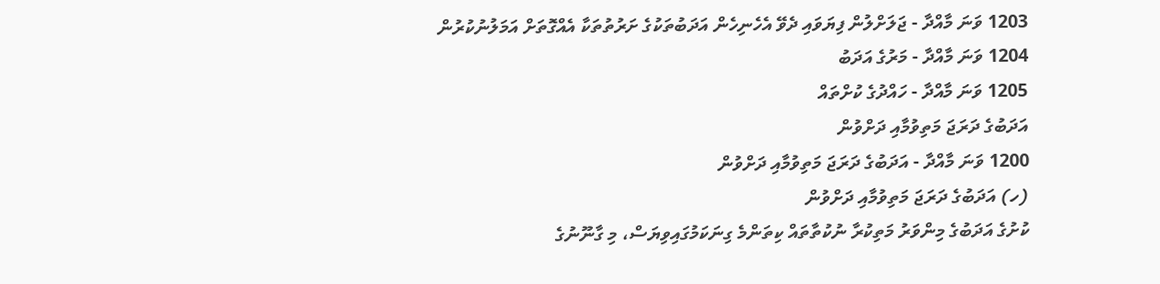1203 ވަނަ މާއްދާ - ޖަލަށްލުން ފިޔަވައި ދެވޭ އެހެނިހެން އަދަބުތަކުގެ ށަރުތުތަކާ އެއްގޮތަށް އަމަލުނުކުރުން
1204 ވަނަ މާއްދާ - މަރުގެ އަދަބު
1205 ވަނަ މާއްދާ - ހައްދުގެ ކުށްތައް
އަދަބުގެ ދަރަޖަ މަތިވުމާއި ދަށްވުން
1200 ވަނަ މާއްދާ - އަދަބުގެ ދަރަޖަ މަތިވުމާއި ދަށްވުން
(ހ) އަދަބުގެ ދަރަޖަ މަތިވުމާއި ދަށްވުން
ކުށުގެ އަދަބުގެ މިންވަރު މަތިކުރާ ނުކުތާތައް ކިތަންމެ ގިނަކަމުގައިވިޔަސް، މި ގާނޫނުގެ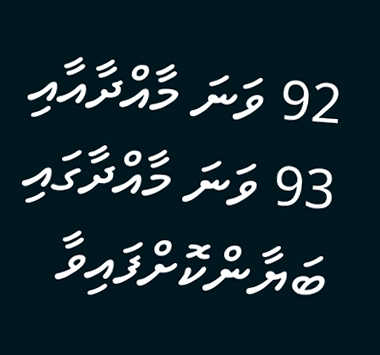92 ވަނަ މާއްދާއާއި 93 ވަނަ މާއްދާގައި ބަޔާންކޮށްފައިވާ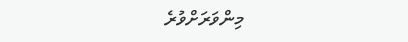މިންވަރަށްވުރެ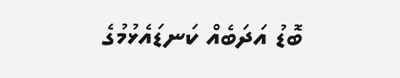ބޮޑު އަދަބެއް ކަނޑައެޅުމުގެ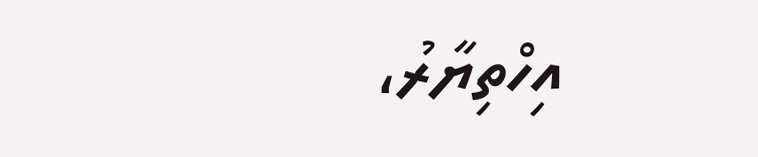އިހްތިޔާރު،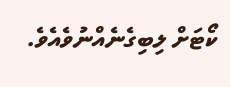ކޯޓަށް ލިބިގެނެއްނުވެއެވެ.